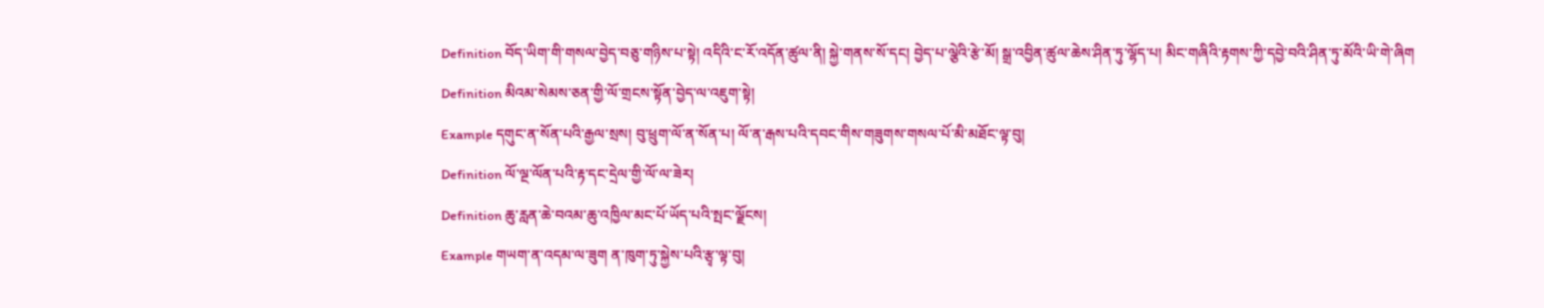Definition བོད་ཡིག་གི་གསལ་བྱེད་བཅུ་གཉིས་པ་སྟེ། འདིའི་ང་རོ་འདོན་ཚུལ་ནི། སྐྱེ་གནས་སོ་དང། བྱེད་པ་ལྕེའི་རྩེ་མོ། སྒྲ་འབྱིན་ཚུལ་ཆེས་ཤིན་ཏུ་ལྷོད་པ། མིང་གཞིའི་རྟགས་ཀྱི་དབྱེ་བའི་ཤིན་ཏུ་མོའི་ཡི་གེ་ཞིག
Definition མིའམ་སེམས་ཅན་གྱི་ལོ་གྲངས་སྟོན་བྱེད་ལ་འཇུག་སྟེ།
Example དགུང་ན་སོན་པའི་རྒྱལ་སྲས། བུ་ཕྲུག་ལོ་ན་སོན་པ། ལོ་ན་རྒས་པའི་དབང་གིས་གཟུགས་གསལ་པོ་མི་མཐོང་ལྟ་བུ།
Definition ལོ་ལྔ་ལོན་པའི་རྟ་དང་དྲེལ་གྱི་ལོ་ལ་ཟེར།
Definition ཆུ་རླན་ཆེ་བའམ་ཆུ་འཁྱིལ་མང་པོ་ཡོད་པའི་སྤང་ལྗོངས།
Example གཡག་ན་འདམ་ལ་ཟུག ན་ཁུག་ཏུ་སྐྱེས་པའི་རྩྭ་ལྟ་བུ།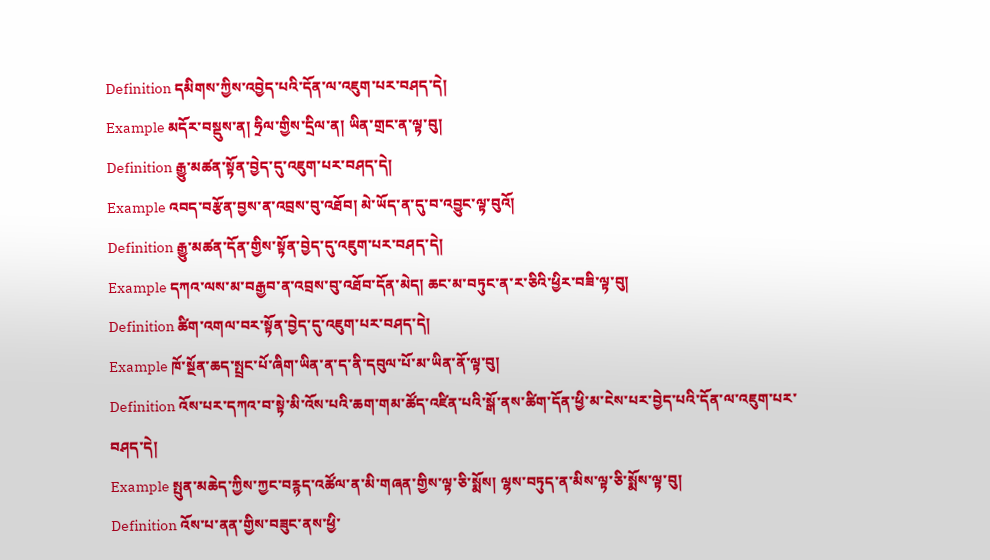Definition དམིགས་ཀྱིས་འབྱེད་པའི་དོན་ལ་འཇུག་པར་བཤད་དེ།
Example མདོར་བསྡུས་ན། ཧྲིལ་གྱིས་དྲིལ་ན། ཡིན་གྲང་ན་ལྟ་བུ།
Definition རྒྱུ་མཚན་སྟོན་བྱེད་དུ་འཇུག་པར་བཤད་དེ།
Example འབད་བརྩོན་བྱས་ན་འབྲས་བུ་འཐོབ། མེ་ཡོད་ན་དུ་བ་འབྱུང་ལྟ་བུའོ།
Definition རྒྱུ་མཚན་དོན་གྱིས་སྟོན་བྱེད་དུ་འཇུག་པར་བཤད་དེ།
Example དཀའ་ལས་མ་བརྒྱབ་ན་འབྲས་བུ་འཐོབ་དོན་མེད། ཆང་མ་བཏུང་ན་ར་ཅིའི་ཕྱིར་བཟི་ལྟ་བུ།
Definition ཚིག་འགལ་བར་སྟོན་བྱེད་དུ་འཇུག་པར་བཤད་དེ།
Example ཁོ་སྔོན་ཆད་སྤྲང་པོ་ཞིག་ཡིན་ན་ད་ནི་དབུལ་པོ་མ་ཡིན་ནོ་ལྟ་བུ།
Definition འོས་པར་དཀའ་བ་སྟེ་མི་འོས་པའི་ཆག་གམ་ཚོད་འཛིན་པའི་སྒོ་ནས་ཚིག་དོན་ཕྱི་མ་ངེས་པར་བྱེད་པའི་དོན་ལ་འཇུག་པར་བཤད་དེ།
Example སྤུན་མཆེད་ཀྱིས་ཀྱང་བརྙད་འཚོལ་ན་མི་གཞན་གྱིས་ལྟ་ཅི་སྨོས། ལྷས་བཏུད་ན་མིས་ལྟ་ཅི་སྨོས་ལྟ་བུ།
Definition འོས་པ་ནན་གྱིས་བཟུང་ནས་ཕྱི་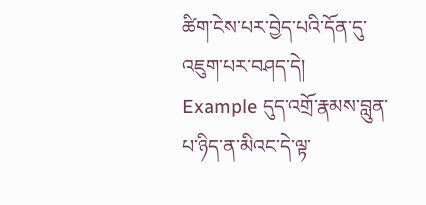ཚིག་ངེས་པར་བྱེད་པའི་དོན་དུ་འཇུག་པར་བཤད་དེ།
Example དུད་འགྲོ་རྣམས་བླུན་པ་ཉིད་ན་མིའང་དེ་ལྟ་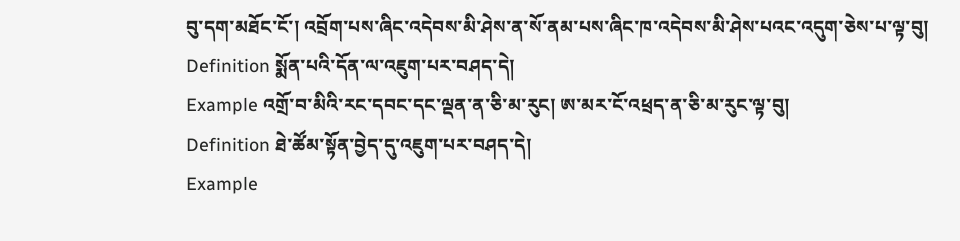བུ་དག་མཐོང་ངོ་། འབྲོག་པས་ཞིང་འདེབས་མི་ཤེས་ན་སོ་ནམ་པས་ཞིང་ཁ་འདེབས་མི་ཤེས་པའང་འདུག་ཅེས་པ་ལྟ་བུ།
Definition སྨོན་པའི་དོན་ལ་འཇུག་པར་བཤད་དེ།
Example འགྲོ་བ་མིའི་རང་དབང་དང་ལྡན་ན་ཅི་མ་རུང། ཨ་མར་ངོ་འཕྲད་ན་ཅི་མ་རུང་ལྟ་བུ།
Definition ཐེ་ཚོམ་སྟོན་བྱེད་དུ་འཇུག་པར་བཤད་དེ།
Example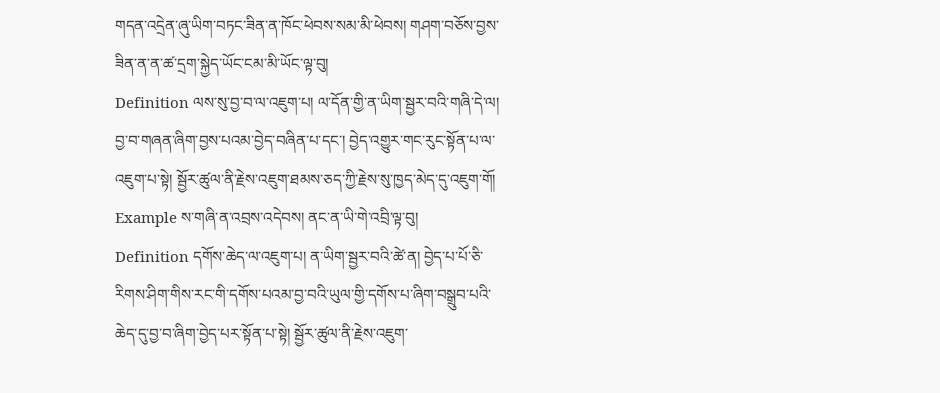གདན་འདྲེན་ཞུ་ཡིག་བཏང་ཟིན་ན་ཁོང་ཕེབས་སམ་མི་ཕེབས། གཤག་བཅོས་བྱས་ཟིན་ན་ན་ཚ་དྲག་སྐྱེད་ཡོང་ངམ་མི་ཡོང་ལྟ་བུ།
Definition ལས་སུ་བྱ་བ་ལ་འཇུག་པ། ལ་དོན་གྱི་ན་ཡིག་སྦྱར་བའི་གཞི་དེ་ལ། བྱ་བ་གཞན་ཞིག་བྱས་པའམ་བྱེད་བཞིན་པ་དང་། བྱེད་འགྱུར་གང་རུང་སྟོན་པ་ལ་འཇུག་པ་སྟེ། སྦྱོར་ཚུལ་ནི་རྗེས་འཇུག་ཐམས་ཅད་ཀྱི་རྗེས་སུ་ཁྱད་མེད་དུ་འཇུག་གོ།
Example ས་གཞི་ན་འབྲས་འདེབས། ནང་ན་ཡི་གེ་འབྲི་ལྟ་བུ།
Definition དགོས་ཆེད་ལ་འཇུག་པ། ན་ཡིག་སྦྱར་བའི་ཚེ་ན། བྱེད་པ་པོ་ཅི་རིགས་ཤིག་གིས་རང་གི་དགོས་པའམ་བྱ་བའི་ཡུལ་གྱི་དགོས་པ་ཞིག་བསྒྲུབ་པའི་ཆེད་དུ་བྱ་བ་ཞིག་བྱེད་པར་སྟོན་པ་སྟེ། སྦྱོར་ཚུལ་ནི་རྗེས་འཇུག་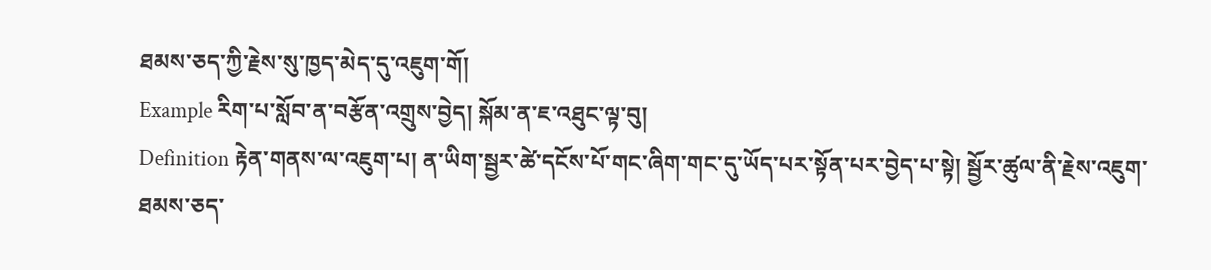ཐམས་ཅད་ཀྱི་རྗེས་སུ་ཁྱད་མེད་དུ་འཇུག་གོ།
Example རིག་པ་སློབ་ན་བརྩོན་འགྲུས་བྱེད། སྐོམ་ན་ཇ་འཐུང་ལྟ་བུ།
Definition རྟེན་གནས་ལ་འཇུག་པ། ན་ཡིག་སྦྱར་ཚེ་དངོས་པོ་གང་ཞིག་གང་དུ་ཡོད་པར་སྟོན་པར་བྱེད་པ་སྟེ། སྦྱོར་ཚུལ་ནི་རྗེས་འཇུག་ཐམས་ཅད་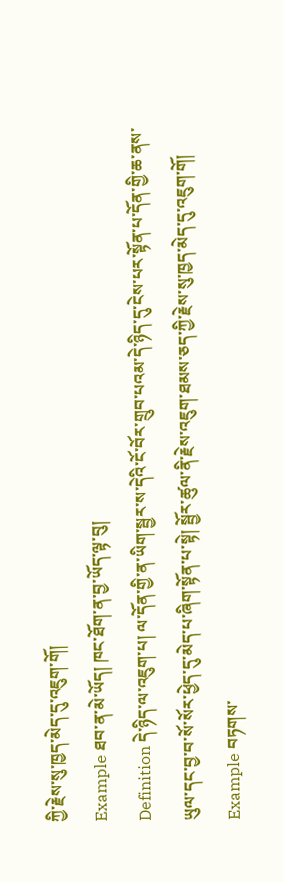ཀྱི་རྗེས་སུ་ཁྱད་མེད་དུ་འཇུག་གོ།
Example ཐབ་ན་མེ་ཡོད། ཁང་ཐོག་ན་བྱ་ཡོད་ལྟ་བུ།
Definition དེ་ཉིད་ལ་འཇུག་པ། ལ་དོན་གྱི་ན་ཡིག་སྦྱར་ས་དེའི་ངོ་བོར་གྲུབ་པའམ་དེ་ཉིད་དུ་ངེས་པར་སྟོན་པ་དོན་གྱི་ཆ་ནས་ཡུལ་དང་བྱ་བ་སོ་སོར་ཕྱེད་དུ་མེད་པ་ཞིག་སྟོན་པ་སྟེ། སྦྱོར་ཚུལ་ནི་རྗེས་འཇུག་ཐམས་ཅད་ཀྱི་རྗེས་སུ་ཁྱད་མེད་དུ་འཇུག་གོ།
Example བཏགས་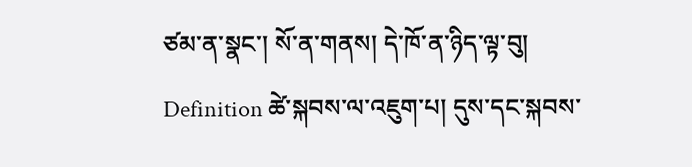ཙམ་ན་སྣང་། སོ་ན་གནས། དེ་ཁོ་ན་ཉིད་ལྟ་བུ།
Definition ཚེ་སྐབས་ལ་འཇུག་པ། དུས་དང་སྐབས་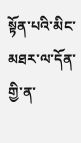སྟོན་པའི་མིང་མཐར་ལ་དོན་གྱི་ན་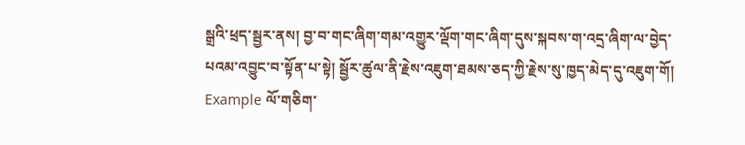སྒྲའི་ཕྲད་སྦྱར་ནས། བྱ་བ་གང་ཞིག་གམ་འགྱུར་ལྡོག་གང་ཞིག་དུས་སྐབས་ག་འདྲ་ཞིག་ལ་བྱེད་པའམ་འབྱུང་བ་སྟོན་པ་སྟེ། སྦྱོར་ཚུལ་ནི་རྗེས་འཇུག་ཐམས་ཅད་ཀྱི་རྗེས་སུ་ཁྱད་མེད་དུ་འཇུག་གོ།
Example ལོ་གཅིག་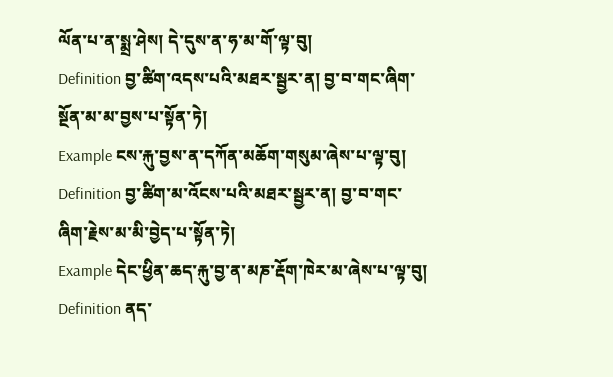ལོན་པ་ན་སྨྲ་ཤེས། དེ་དུས་ན་ཧ་མ་གོ་ལྟ་བུ།
Definition བྱ་ཚིག་འདས་པའི་མཐར་སྦྱར་ན། བྱ་བ་གང་ཞིག་སྔོན་མ་མ་བྱས་པ་སྟོན་ཏེ།
Example ངས་རྐུ་བྱས་ན་དཀོན་མཆོག་གསུམ་ཞེས་པ་ལྟ་བུ།
Definition བྱ་ཚིག་མ་འོངས་པའི་མཐར་སྦྱར་ན། བྱ་བ་གང་ཞིག་རྗེས་མ་མི་བྱེད་པ་སྟོན་ཏེ།
Example དེང་ཕྱིན་ཆད་རྐུ་བྱ་ན་མཎ་རྡོག་ཁེར་མ་ཞེས་པ་ལྟ་བུ།
Definition ནད་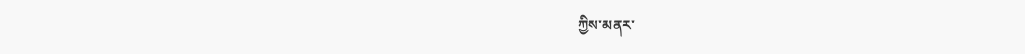ཀྱིས་མནར་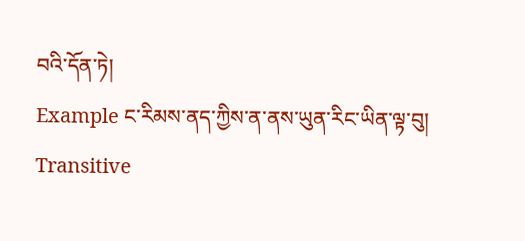བའི་དོན་ཏེ།
Example ང་རིམས་ནད་ཀྱིས་ན་ནས་ཡུན་རིང་ཡིན་ལྟ་བུ།
Transitive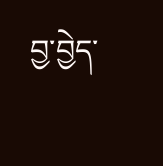བྱ་བྱེད་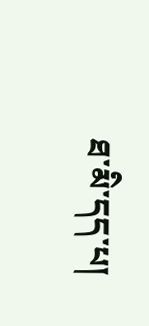ཐ་མི་དད་པ།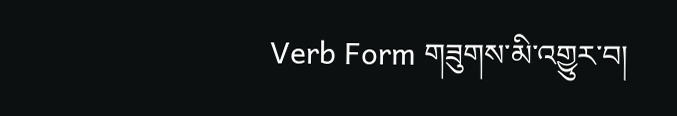Verb Form གཟུགས་མི་འགྱུར་བ།